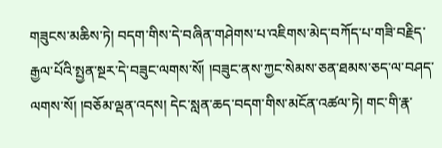གཟུངས་མཆིས་ཏེ། བདག་གིས་དེ་བཞིན་གཤེགས་པ་འཇིགས་མེད་བཀོད་པ་གཟི་བརྗིད་རྒྱལ་པོའི་སྤྱན་སྔར་དེ་བཟུང་ལགས་སོ། །བཟུང་ནས་ཀྱང་སེམས་ཅན་ཐམས་ཅད་ལ་བཤད་ལགས་སོ། །བཅོམ་ལྡན་འདས། དེང་སླན་ཆད་བདག་གིས་མངོན་འཚལ་ཏེ། གང་གི་རྣ་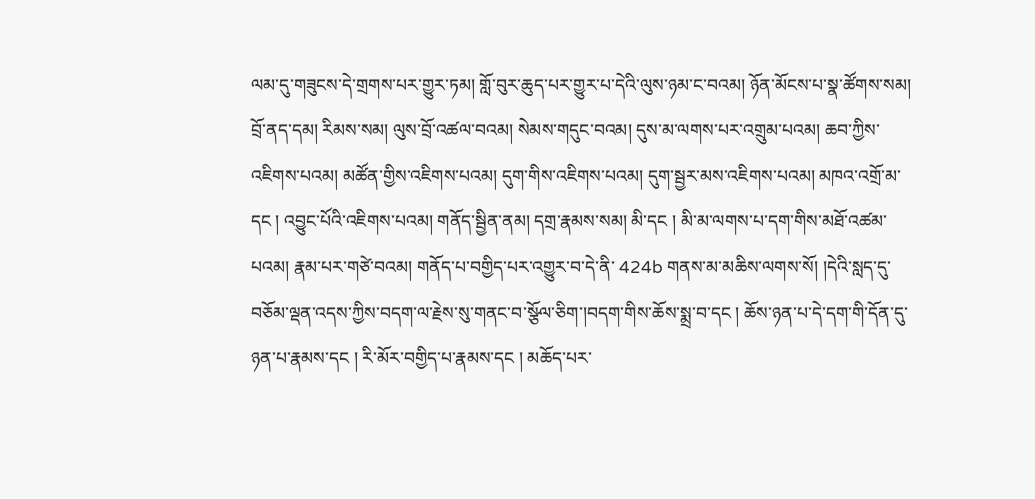ལམ་དུ་གཟུངས་དེ་གྲགས་པར་གྱུར་ཏམ། གློ་བུར་ཆུད་པར་གྱུར་པ་དེའི་ལུས་ཉམ་ང་བའམ། ཉོན་མོངས་པ་སྣ་ཚོགས་སམ། བྲོ་ནད་དམ། རིམས་སམ། ལུས་བྲོ་འཚལ་བའམ། སེམས་གདུང་བའམ། དུས་མ་ལགས་པར་འགྲུམ་པའམ། ཆབ་ཀྱིས་འཇིགས་པའམ། མཚོན་གྱིས་འཇིགས་པའམ། དུག་གིས་འཇིགས་པའམ། དུག་སྦྱར་མས་འཇིགས་པའམ། མཁའ་འགྲོ་མ་དང ། འབྱུང་པོའི་འཇིགས་པའམ། གནོད་སྦྱིན་ནམ། དགྲ་རྣམས་སམ། མི་དང ། མི་མ་ལགས་པ་དག་གིས་མཐོ་འཚམ་པའམ། རྣམ་པར་གཙེ་བའམ། གནོད་པ་བགྱིད་པར་འགྱུར་བ་དེ་ནི་ 424b གནས་མ་མཆིས་ལགས་སོ། །དེའི་སླད་དུ་བཅོམ་ལྡན་འདས་ཀྱིས་བདག་ལ་རྗེས་སུ་གནང་བ་སྩོལ་ཅིག་།བདག་གིས་ཆོས་སྨྲ་བ་དང ། ཆོས་ཉན་པ་དེ་དག་གི་དོན་དུ་ཉན་པ་རྣམས་དང ། རི་མོར་བགྱིད་པ་རྣམས་དང ། མཆོད་པར་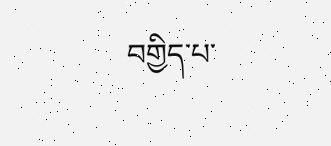བགྱིད་པ་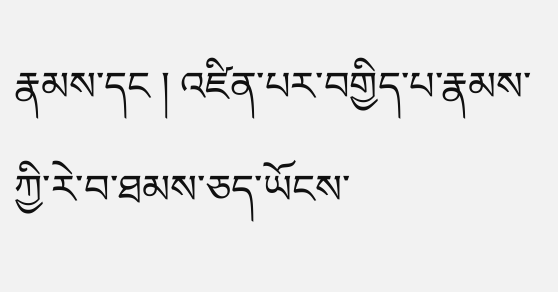རྣམས་དང ། འཛིན་པར་བགྱིད་པ་རྣམས་ཀྱི་རེ་བ་ཐམས་ཅད་ཡོངས་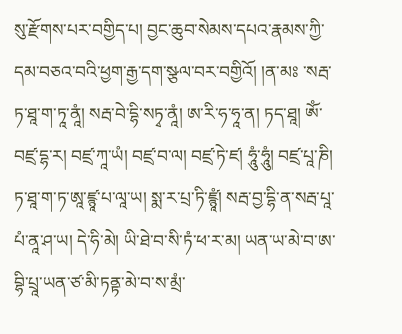སུ་རྫོགས་པར་བགྱིད་པ། བྱང་ཆུབ་སེམས་དཔའ་རྣམས་ཀྱི་དམ་བཅའ་བའི་ཕྱག་རྒྱ་དག་སྩལ་བར་བགྱིའོ། །ན་མཿ ་སརྦ་ཏ་ཐཱ་ག་ཏཱ་ནཱཾ། སརྦ་བེ་དྷི་སཏྭ་ནཱཾ། ཨ་རི་ཧ་ཧཱ་ན། ཏད་ཐཱ། ཨོཾ་བཛྲ་དྷ་ར། བཛྲ་ཀཱ་ཡཾ། བཛྲ་བ་ལ། བཛྲ་ཏེ་ཛ། ཧཱུཾ་ཧཱུཾ། བཛྲ་པཱ་ཎི། ཏ་ཐཱ་ག་ཏ་ཨཱ་ཛྙཱ་པ་ལཱ་ཡ། སྨ་ར་པྲ་ཏི་ཛྙཱཾ། སརྦ་བྱ་དྷི་ན་སརྦ་པཱ་པཾ་ནཱ་ཤ་ཡ། དེ་ཧི་མེ། ཡི་ཐེ་བ་སི་ཏཾ་ཕ་ར་མ། ཡན་ཡ་མེ་བ་ཨ་བྷི་པྲཱ་ཡན་ཙ་མི་ཏནྟ་མེ་བ་ས་མྲཾ་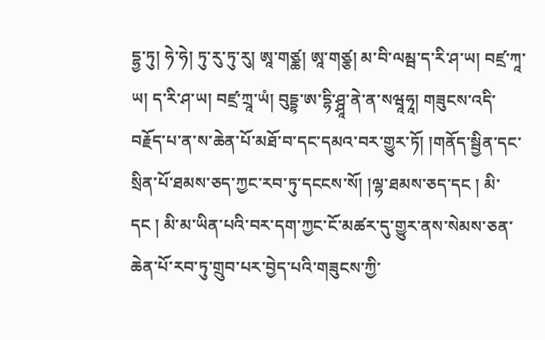དྷྱ་ཏུ། ཧེ་ཧེ། ཏུ་རུ་ཏུ་རུ། ཨཱ་གཙྪ། ཨཱ་གཙྩ། མ་བི་ལམྦ་ད་རི་ཤ་ཡ། བཛྲ་ཀཱ་ཡ། ད་རི་ཤ་ཡ། བཛྲ་ཀྲཱ་ཡཾ། བུདྡྷ་ཨ་དྷི་ཤྴཱ་ནེ་ན་སཝཱཧཱ། གཟུངས་འདི་བརྗོད་པ་ན་ས་ཆེན་པོ་མཐོ་བ་དང་དམའ་བར་གྱུར་ཏོ། །གནོད་སྦྱིན་དང་སྲིན་པོ་ཐམས་ཅད་ཀྱང་རབ་ཏུ་དངངས་སོ། །ལྷ་ཐམས་ཅད་དང ། མི་དང ། མི་མ་ཡིན་པའི་བར་དག་ཀྱང་ངོ་མཚར་དུ་གྱུར་ནས་སེམས་ཅན་ཆེན་པོ་རབ་ཏུ་གྲུབ་པར་བྱེད་པའི་གཟུངས་ཀྱི་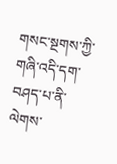གསང་སྔགས་ཀྱི་གཞི་འདི་དག་བཤད་པ་ནི་ལེགས་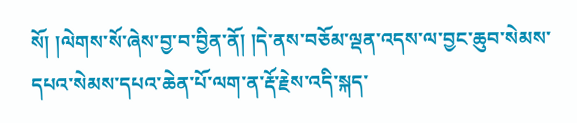སོ། །ལེགས་སོ་ཞེས་བྱ་བ་བྱིན་ནོ། །དེ་ནས་བཅོམ་ལྡན་འདས་ལ་བྱང་ཆུབ་སེམས་དཔའ་སེམས་དཔའ་ཆེན་པོ་ལག་ན་རྡོ་རྗེས་འདི་སྐད་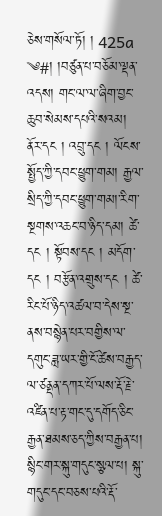ཅེས་གསོལ་ཏོ། ། 425a ༄#། །བཙུན་པ་བཅོམ་ལྡན་འདས། གང་ལ་ལ་ཞིག་བྱང་ཆུབ་སེམས་དཔའི་སའམ། ནོར་དང ། འབྲུ་དང ། ལོངས་སྤྱོད་ཀྱི་དབང་ཕྱུག་གམ། རྒྱལ་སྲིད་ཀྱི་དབང་ཕྱུག་གམ།་རིག་སྔགས་འཆང་བ་ཉིད་དམ། ཚེ་དང ། སྟོབས་དང ། མདོག་དང ། བརྩོན་འགྲུས་དང ། ཚེ་རིང་པོ་ཉིད་འཚལ་བ་དེས་སྔ་ནས་བསྙེན་པར་བགྱིས་ལ་དགུང་ཟླ་ཡར་གྱི་ངོ་ཚེས་བརྒྱད་ལ་ཙནྡན་དཀར་པོ་ལས་རྡོ་རྗེ་འཛིན་པ་རྟ་གང་དུ་དགོད་ཅིང་རྒྱན་ཐམས་ཅད་ཀྱིས་བརྒྱན་པ། སྙིང་གར་སྐུ་གདུང་སྩལ་པ། སྐུ་གདུང་དང་བཅས་པའི་རྡོ་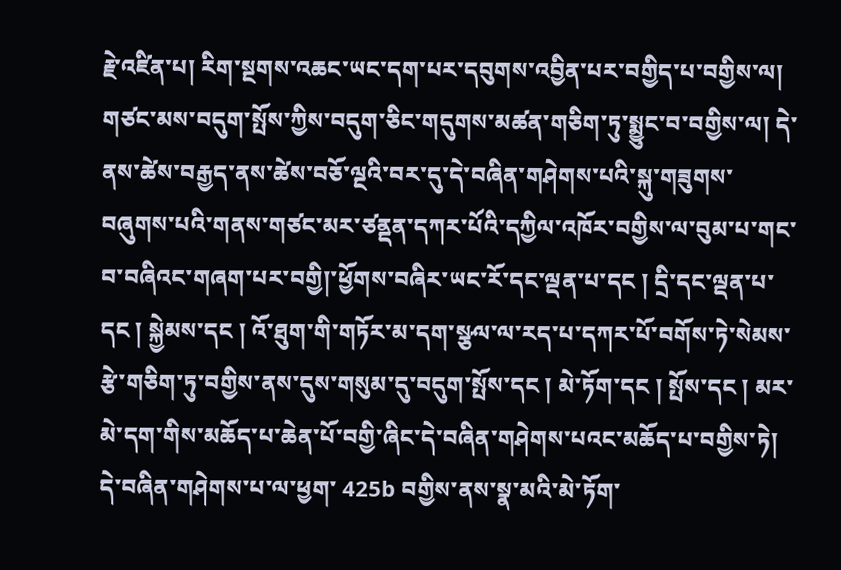རྗེ་འཛིན་པ། རིག་སྔགས་འཆང་ཡང་དག་པར་དབུགས་འབྱིན་པར་བགྱིད་པ་བགྱིས་ལ། གཙང་མས་བདུག་སྤོས་ཀྱིས་བདུག་ཅིང་གདུགས་མཚན་གཅིག་ཏུ་སྨྱུང་བ་བགྱིས་ལ། དེ་ནས་ཚེས་བརྒྱད་ནས་ཚེས་བཅོ་ལྔའི་བར་དུ་དེ་བཞིན་གཤེགས་པའི་སྐུ་གཟུགས་བཞུགས་པའི་གནས་གཙང་མར་ཙནྡན་དཀར་པོའི་དཀྱིལ་འཁོར་བགྱིས་ལ་བུམ་པ་གང་བ་བཞིའང་གཞག་པར་བགྱི།་ཕྱོགས་བཞིར་ཡང་རོ་དང་ལྡན་པ་དང ། དྲི་དང་ལྡན་པ་དང ། སྐྱེམས་དང ། འོ་ཐུག་གི་གཏོར་མ་དག་སྩལ་ལ་རད་པ་དཀར་པོ་བགོས་ཏེ་སེམས་རྩེ་གཅིག་ཏུ་བགྱིས་ནས་དུས་གསུམ་དུ་བདུག་སྤོས་དང ། མེ་ཏོག་དང ། སྤོས་དང ། མར་མེ་དག་གིས་མཆོད་པ་ཆེན་པོ་བགྱི་ཞིང་དེ་བཞིན་གཤེགས་པའང་མཆོད་པ་བགྱིས་ཏེ། དེ་བཞིན་གཤེགས་པ་ལ་ཕྱག་ 425b བགྱིས་ནས་སྣ་མའི་མེ་ཏོག་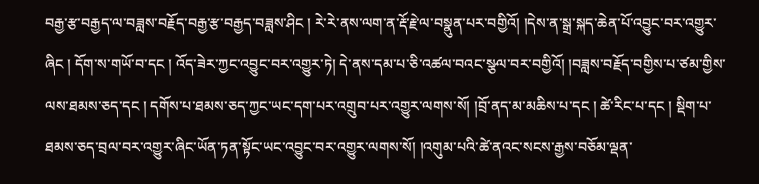བརྒྱ་རྩ་བརྒྱད་ལ་བཟླས་བརྗོད་བརྒྱ་རྩ་བརྒྱད་བཟླས་ཤིང ། རེ་རེ་ནས་ལག་ན་རྡོ་རྗེ་ལ་བསྣུན་པར་བགྱིའོ། །དེས་ན་སྒྲ་སྐད་ཆེན་པོ་འབྱུང་བར་འགྱུར་ཞིང ། དོག་ས་གཡོ་བ་དང ། འོད་ཟེར་ཀྱང་འབྱུང་བར་འགྱུར་ཏེ། དེ་ནས་དམ་པ་ཅི་འཚལ་བའང་སྩལ་བར་བགྱིའོ། །བཟླས་བརྗོད་བགྱིས་པ་ཙམ་གྱིས་ལས་ཐམས་ཅད་དང ། དགོས་པ་ཐམས་ཅད་ཀྱང་ཡང་དག་པར་འགྲུབ་པར་འགྱུར་ལགས་སོ། །བྲོ་ནད་མ་མཆིས་པ་དང ། ཚེ་རིང་པ་དང ། སྡིག་པ་ཐམས་ཅད་བྲལ་བར་འགྱུར་ཞིང་ཡོན་ཏན་སྟོང་ཡང་འབྱུང་བར་འགྱུར་ལགས་སོ། །འགུམ་པའི་ཚེ་ནའང་སངས་རྒྱས་བཅོམ་ལྡན་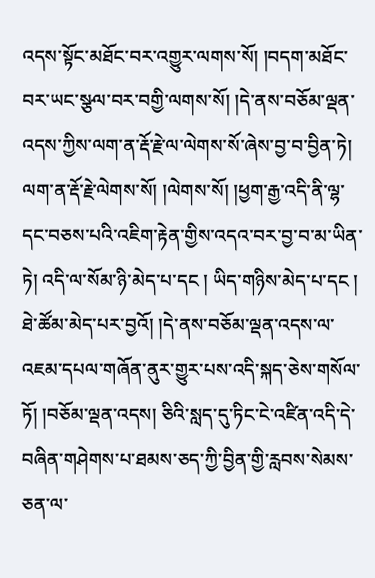འདས་སྟོང་མཐོང་བར་འགྱུར་ལགས་སོ། །བདག་མཐོང་བར་ཡང་སྩལ་བར་བགྱི་ལགས་སོ། །དེ་ནས་བཅོམ་ལྡན་འདས་ཀྱིས་ལག་ན་རྡོ་རྗེ་ལ་ལེགས་སོ་ཞེས་བྱ་བ་བྱིན་ཏེ། ལག་ན་རྡོ་རྗེ་ལེགས་སོ། །ལེགས་སོ། །ཕྱག་རྒྱ་འདི་ནི་ལྷ་དང་བཅས་པའི་འཇིག་རྟེན་གྱིས་འདའ་བར་བྱ་བ་མ་ཡིན་ཏེ། འདི་ལ་སོམ་ཉི་མེད་པ་དང ། ཡིད་གཉིས་མེད་པ་དང ། ཐེ་ཚོམ་མེད་པར་བྱའོ། །དེ་ནས་བཅོམ་ལྡན་འདས་ལ་འཇམ་དཔལ་གཞོན་ནུར་གྱུར་པས་འདི་སྐད་ཅེས་གསོལ་ཏོ། །བཅོམ་ལྡན་འདས། ཅིའི་སླད་དུ་ཏིང་ངེ་འཛིན་འདི་དེ་བཞིན་གཤེགས་པ་ཐམས་ཅད་ཀྱི་བྱིན་གྱི་རླབས་སེམས་ཅན་ལ་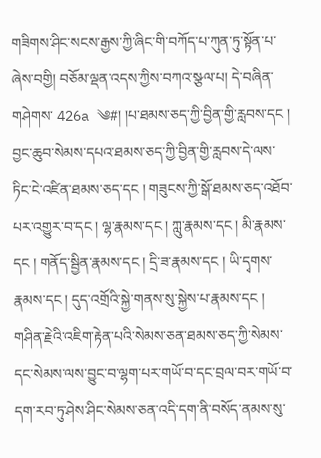གཟིགས་ཤིང་སངས་རྒྱས་ཀྱི་ཞིང་གི་བཀོད་པ་ཀུན་ཏུ་སྟོན་པ་ཞེས་བགྱི། བཅོམ་ལྡན་འདས་ཀྱིས་བཀའ་སྩལ་པ། དེ་བཞིན་གཤེགས་ 426a ༄#། །པ་ཐམས་ཅད་ཀྱི་བྱིན་གྱི་རླབས་དང ། བྱང་ཆུབ་སེམས་དཔའ་ཐམས་ཅད་ཀྱི་བྱིན་གྱི་རླབས་དེ་ལས་ཏིང་ངེ་འཛིན་ཐམས་ཅད་དང ། གཟུངས་ཀྱི་སྒོ་ཐམས་ཅད་འཐོབ་པར་འགྱུར་བ་དང ། ལྷ་རྣམས་དང ། ཀླུ་རྣམས་དང ། མི་རྣམས་དང ། གནོད་སྦྱིན་རྣམས་དང ། དྲི་ཟ་རྣམས་དང ། ཡི་དྭགས་རྣམས་དང ། དུད་འགྲོའི་སྐྱེ་གནས་སུ་སྐྱེས་པ་རྣམས་དང ། གཤིན་རྗེའི་འཇིག་རྟེན་པའི་སེམས་ཅན་ཐམས་ཅད་ཀྱི་སེམས་དང་སེམས་ལས་བྱུང་བ་ལྷག་པར་གཡོ་བ་དང་བྲལ་བར་གཡོ་བ་དག་རབ་ཏུ་ཤེས་ཤིང་སེམས་ཅན་འདི་དག་ནི་བསོད་ནམས་སུ་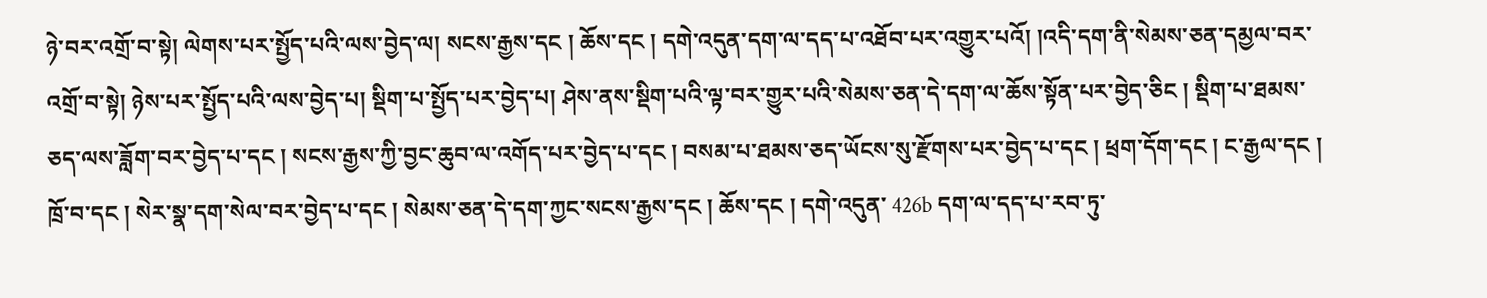ཉེ་བར་འགྲོ་བ་སྟེ། ལེགས་པར་སྤྱོད་པའི་ལས་བྱེད་ལ། སངས་རྒྱས་དང ། ཆོས་དང ། དགེ་འདུན་དག་ལ་དད་པ་འཐོབ་པར་འགྱུར་པའོ། །འདི་དག་ནི་སེམས་ཅན་དམྱལ་བར་འགྲོ་བ་སྟེ། ཉེས་པར་སྤྱོད་པའི་ལས་བྱེད་པ། སྡིག་པ་སྤྱོད་པར་བྱེད་པ། ཤེས་ནས་སྡིག་པའི་ལྟ་བར་གྱུར་པའི་སེམས་ཅན་དེ་དག་ལ་ཆོས་སྟོན་པར་བྱེད་ཅིང ། སྡིག་པ་ཐམས་ཅད་ལས་ཟློག་བར་བྱེད་པ་དང ། སངས་རྒྱས་ཀྱི་བྱང་ཆུབ་ལ་འགོད་པར་བྱེད་པ་དང ། བསམ་པ་ཐམས་ཅད་ཡོངས་སུ་རྫོགས་པར་བྱེད་པ་དང ། ཕྲག་དོག་དང ། ང་རྒྱལ་དང ། ཁྲོ་བ་དང ། སེར་སྣ་དག་སེལ་བར་བྱེད་པ་དང ། སེམས་ཅན་དེ་དག་ཀྱང་སངས་རྒྱས་དང ། ཆོས་དང ། དགེ་འདུན་ 426b དག་ལ་དད་པ་རབ་ཏུ་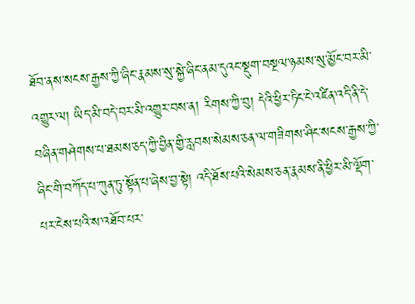ཐོབ་ནས་སངས་རྒྱས་ཀྱི་ཞིང་རྣམས་སུ་སྐྱེ་ཞིང་ནམ་དུའང་སྡུག་བསྔལ་ཉམས་སུ་མྱོང་བར་མི་འགྱུར་ལ། ཡིད་མི་བདེ་བར་མི་འགྱུར་བས་ན། རིགས་ཀྱི་བུ། དེའི་ཕྱིར་ཏིང་ངེ་འཛིན་འདི་ནི་དེ་བཞིན་གཤེགས་པ་ཐམས་ཅད་ཀྱི་བྱིན་གྱི་རླབས་སེམས་ཅན་ལ་གཟིགས་ཤིང་སངས་རྒྱས་ཀྱི་ཞིང་གི་བཀོད་པ་ཀུན་ཏུ་སྟོན་པ་ཞེས་བྱ་སྟེ། འདི་ཐོས་པའི་སེམས་ཅན་རྣམས་ནི་ཕྱིར་མི་ལྡོག་པར་ངེས་པའི་ས་འཐོབ་པར་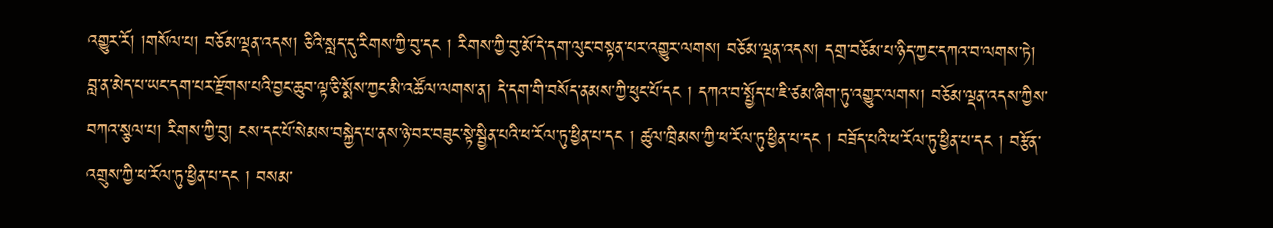འགྱུར་རོ། །གསོལ་པ། བཅོམ་ལྡན་འདས། ཅིའི་སླད་དུ་རིགས་ཀྱི་བུ་དང ། རིགས་ཀྱི་བུ་མོ་དེ་དག་ལུང་བསྟན་པར་འགྱུར་ལགས། བཅོམ་ལྡན་འདས། དགྲ་བཅོམ་པ་ཉིད་ཀྱང་དཀའ་བ་ལགས་ཏེ། བླ་ན་མེད་པ་ཡང་དག་པར་རྫོགས་པའི་བྱང་ཆུབ་ལྟ་ཅི་སྨོས་ཀྱང་མི་འཚོལ་ལགས་ན། དེ་དག་གི་བསོད་ནམས་ཀྱི་ཕུང་པོ་དང ། དཀའ་བ་སྤྱོད་པ་ཇི་ཙམ་ཞིག་ཏུ་འགྱུར་ལགས། བཅོམ་ལྡན་འདས་ཀྱིས་བཀའ་སྩལ་པ། རིགས་ཀྱི་བུ། ངས་དང་པོ་སེམས་བསྐྱེད་པ་ནས་ཉེ་བར་བཟུང་སྟེ་སྦྱིན་པའི་ཕ་རོལ་ཏུ་ཕྱིན་པ་དང ། ཚུལ་ཁྲིམས་ཀྱི་ཕ་རོལ་ཏུ་ཕྱིན་པ་དང ། བཟོད་པའི་ཕ་རོལ་ཏུ་ཕྱིན་པ་དང ། བརྩོན་འགྲུས་ཀྱི་ཕ་རོལ་ཏུ་ཕྱིན་པ་དང ། བསམ་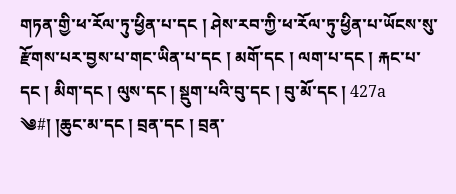གཏན་གྱི་ཕ་རོལ་ཏུ་ཕྱིན་པ་དང ། ཤེས་རབ་ཀྱི་ཕ་རོལ་ཏུ་ཕྱིན་པ་ཡོངས་སུ་རྫོགས་པར་བྱས་པ་གང་ཡིན་པ་དང ། མགོ་དང ། ལག་པ་དང ། རྐང་པ་དང ། མིག་དང ། ལུས་དང ། སྡུག་པའི་བུ་དང ། བུ་མོ་དང ། 427a ༄#། །ཆུང་མ་དང ། བྲན་དང ། བྲན་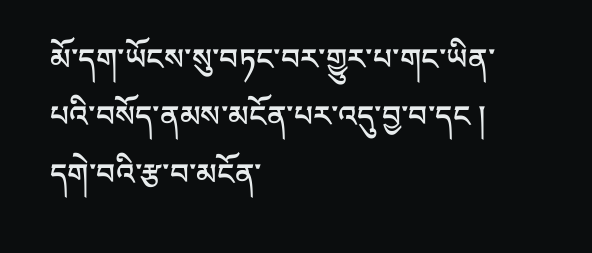མོ་དག་ཡོངས་སུ་བཏང་བར་གྱུར་པ་གང་ཡིན་པའི་བསོད་ནམས་མངོན་པར་འདུ་བྱ་བ་དང ། དགེ་བའི་རྩ་བ་མངོན་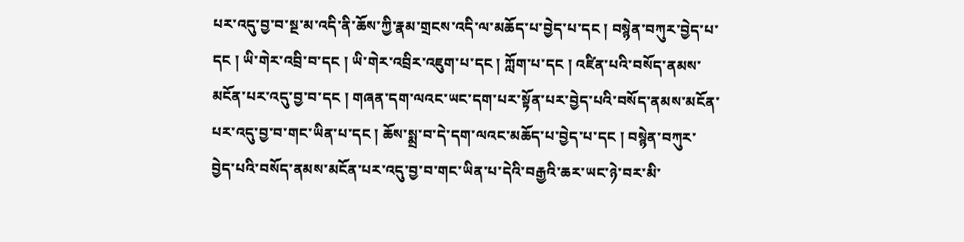པར་འདུ་བྱ་བ་སྔ་མ་འདི་ནི་ཆོས་ཀྱི་རྣམ་གྲངས་འདི་ལ་མཆོད་པ་བྱེད་པ་དང ། བསྙེན་བཀུར་བྱེད་པ་དང ། ཡི་གེར་འབྲི་བ་དང ། ཡི་གེར་འབྲིར་འཇུག་པ་དང ། ཀློག་པ་དང ། འཛིན་པའི་བསོད་ནམས་མངོན་པར་འདུ་བྱ་བ་དང ། གཞན་དག་ལའང་ཡང་དག་པར་སྟོན་པར་བྱེད་པའི་བསོད་ནམས་མངོན་པར་འདུ་བྱ་བ་གང་ཡིན་པ་དང ། ཆོས་སྨྲ་བ་དེ་དག་ལའང་མཆོད་པ་བྱེད་པ་དང ། བསྙེན་བཀུར་བྱེད་པའི་བསོད་ནམས་མངོན་པར་འདུ་བྱ་བ་གང་ཡིན་པ་དེའི་བརྒྱའི་ཆར་ཡང་ཉེ་བར་མི་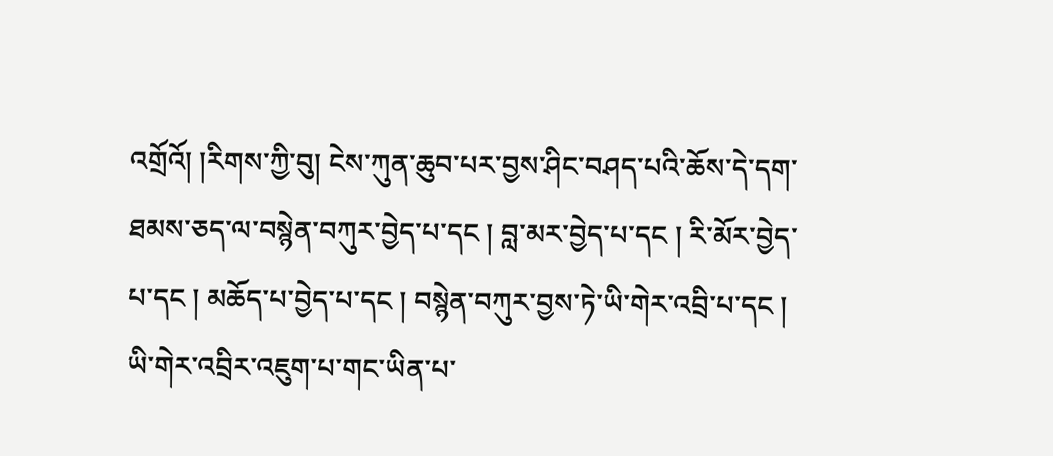འགྲོའོ། །རིགས་ཀྱི་བུ། ངེས་ཀུན་ཆུབ་པར་བྱས་ཤིང་བཤད་པའི་ཆོས་དེ་དག་ཐམས་ཅད་ལ་བསྙེན་བཀུར་བྱེད་པ་དང ། བླ་མར་བྱེད་པ་དང ། རི་མོར་བྱེད་པ་དང ། མཆོད་པ་བྱེད་པ་དང ། བསྙེན་བཀུར་བྱས་ཏེ་ཡི་གེར་འབྲི་པ་དང ། ཡི་གེར་འབྲིར་འཇུག་པ་གང་ཡིན་པ་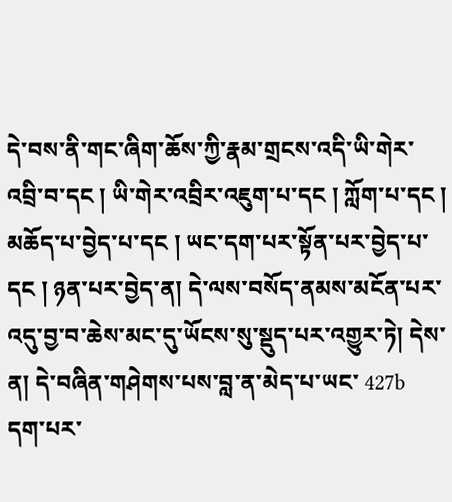དེ་བས་ནི་གང་ཞིག་ཆོས་ཀྱི་རྣམ་གྲངས་འདི་ཡི་གེར་འབྲི་བ་དང ། ཡི་གེར་འབྲིར་འཇུག་པ་དང ། ཀློག་པ་དང ། མཆོད་པ་བྱེད་པ་དང ། ཡང་དག་པར་སྟོན་པར་བྱེད་པ་དང ། ཉན་པར་བྱེད་ན། དེ་ལས་བསོད་ནམས་མངོན་པར་འདུ་བྱ་བ་ཆེས་མང་དུ་ཡོངས་སུ་སྡུད་པར་འགྱུར་ཏེ། དེས་ན། དེ་བཞིན་གཤེགས་པས་བླ་ན་མེད་པ་ཡང་ 427b དག་པར་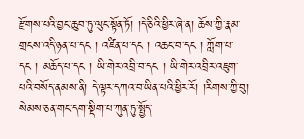རྫོགས་པའི་བྱང་ཆུབ་ཏུ་ལུང་སྟོན་ཏོ། །དེ་ཅིའི་ཕྱིར་ཞེ་ན། ཆོས་ཀྱི་རྣམ་གྲངས་འདི་ཉན་པ་དང ། འཛིན་པ་དང ། འཆང་བ་དང ། ཀློག་པ་དང ། མཆོད་པ་དང ། ཡི་གེར་འབྲི་བ་དང ། ཡི་གེར་འབྲིར་འཇུག་པའི་བསོད་ནམས་ནི། དེ་ལྟར་དཀའ་བ་ཡིན་པའི་ཕྱིར་རོ། །རིགས་ཀྱི་བུ། སེམས་ཅན་གང་དག་སྡིག་པ་ཀུན་ཏུ་སྤྱོད་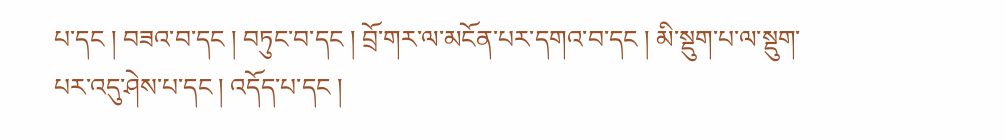པ་དང ། བཟའ་བ་དང ། བཏུང་བ་དང ། བྲོ་གར་ལ་མངོན་པར་དགའ་བ་དང ། མི་སྡུག་པ་ལ་སྡུག་པར་འདུ་ཤེས་པ་དང ། འདོད་པ་དང །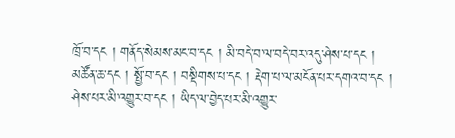ཁྲོ་བ་དང ། གནོད་སེམས་མང་བ་དང ། མི་བདེ་བ་ལ་བདེ་བར་འདུ་ཤེས་པ་དང ། མཚོན་ཆ་དང ། སྤྱོ་བ་དང ། བསྡིགས་པ་དང ། རྡེག་པ་ལ་མངོན་པར་དགའ་བ་དང ། ཤེས་པར་མི་འགྱུར་བ་དང ། ཡིད་ལ་བྱེད་པར་མི་འགྱུར་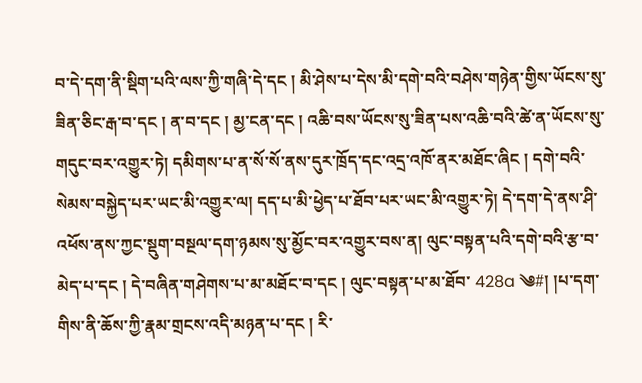བ་དེ་དག་ནི་སྡིག་པའི་ལས་ཀྱི་གཞི་དེ་དང ། མི་ཤེས་པ་དེས་མི་དགེ་བའི་བཤེས་གཉེན་གྱིས་ཡོངས་སུ་ཟིན་ཅིང་རྒ་བ་དང ། ན་བ་དང ། མྱ་ངན་དང ། འཆི་བས་ཡོངས་སུ་ཟིན་པས་འཆི་བའི་ཚེ་ན་ཡོངས་སུ་གདུང་བར་འགྱུར་ཏེ། དམིགས་པ་ན་སོ་སོ་ནས་དུར་ཁྲོད་དང་འདྲ་འཁོ་ནར་མཐོང་ཞིང ། དགེ་བའི་སེམས་བསྐྱེད་པར་ཡང་མི་འགྱུར་ལ། དད་པ་མི་ཕྱེད་པ་ཐོབ་པར་ཡང་མི་འགྱུར་ཏེ། དེ་དག་དེ་ནས་ཤི་འཕོས་ནས་ཀྱང་སྡུག་བསྔལ་དག་ཉམས་སུ་མྱོང་བར་འགྱུར་བས་ན། ལུང་བསྟན་པའི་དགེ་བའི་རྩ་བ་མེད་པ་དང ། དེ་བཞིན་གཤེགས་པ་མ་མཐོང་བ་དང ། ལུང་བསྟན་པ་མ་ཐོབ་ 428a ༄#། །པ་དག་གིས་ནི་ཆོས་ཀྱི་རྣམ་གྲངས་འདི་མཉན་པ་དང ། རི་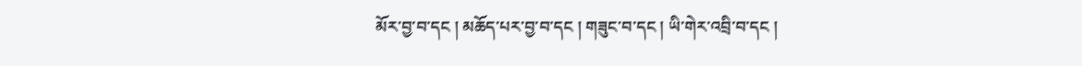མོར་བྱ་བ་དང ། མཆོད་པར་བྱ་བ་དང ། གཟུང་བ་དང ། ཡི་གེར་འབྲི་བ་དང །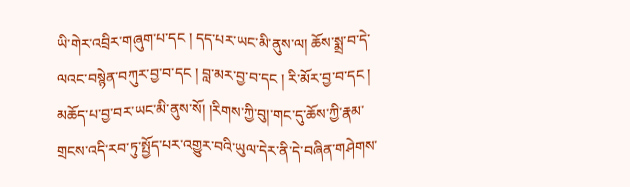ཡི་གེར་འབྲིར་གཞུག་པ་དང ། དད་པར་ཡང་མི་ནུས་ལ། ཆོས་སྨྲ་བ་དེ་ལའང་བསྙེན་བཀུར་བྱ་བ་དང ། བླ་མར་བྱ་བ་དང ། རི་མོར་བྱ་བ་དང ། མཆོད་པ་བྱ་བར་ཡང་མི་ནུས་སོ། །རིགས་ཀྱི་བུ།་གང་དུ་ཆོས་ཀྱི་རྣམ་གྲངས་འདི་རབ་ཏུ་སྤྱོད་པར་འགྱུར་བའི་ཡུལ་དེར་ནི་དེ་བཞིན་གཤེགས་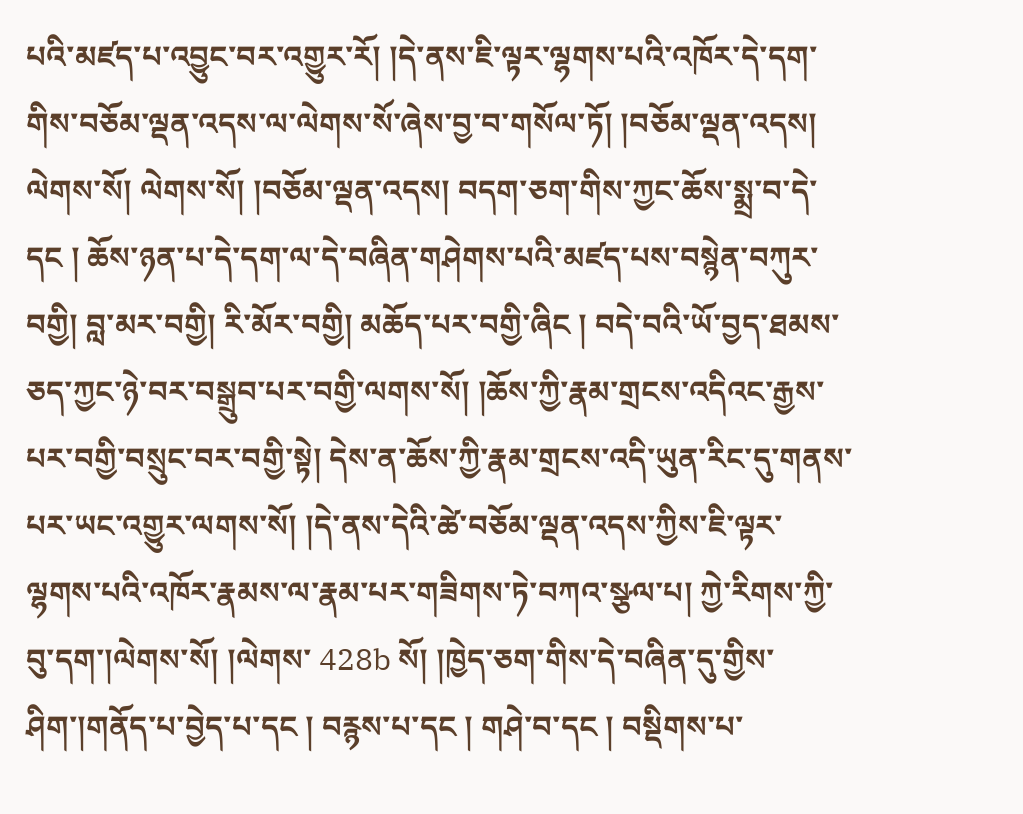པའི་མཛད་པ་འབྱུང་བར་འགྱུར་རོ། །དེ་ནས་ཇི་ལྟར་ལྷགས་པའི་འཁོར་དེ་དག་གིས་བཅོམ་ལྡན་འདས་ལ་ལེགས་སོ་ཞེས་བྱ་བ་གསོལ་ཏོ། །བཅོམ་ལྡན་འདས། ལེགས་སོ། ལེགས་སོ། །བཅོམ་ལྡན་འདས། བདག་ཅག་གིས་ཀྱང་ཆོས་སྨྲ་བ་དེ་དང ། ཆོས་ཉན་པ་དེ་དག་ལ་དེ་བཞིན་གཤེགས་པའི་མཛད་པས་བསྙེན་བཀུར་བགྱི། བླ་མར་བགྱི། རི་མོར་བགྱི། མཆོད་པར་བགྱི་ཞིང ། བདེ་བའི་ཡོ་བྱད་ཐམས་ཅད་ཀྱང་ཉེ་བར་བསྒྲུབ་པར་བགྱི་ལགས་སོ། །ཆོས་ཀྱི་རྣམ་གྲངས་འདིའང་རྒྱས་པར་བགྱི་བསྲུང་བར་བགྱི་སྟེ། དེས་ན་ཆོས་ཀྱི་རྣམ་གྲངས་འདི་ཡུན་རིང་དུ་གནས་པར་ཡང་འགྱུར་ལགས་སོ། །དེ་ནས་དེའི་ཚེ་བཅོམ་ལྡན་འདས་ཀྱིས་ཇི་ལྟར་ལྷགས་པའི་འཁོར་རྣམས་ལ་རྣམ་པར་གཟིགས་ཏེ་བཀའ་སྩལ་པ། ཀྱེ་རིགས་ཀྱི་བུ་དག་།ལེགས་སོ། །ལེགས་ 428b སོ། །ཁྱེད་ཅག་གིས་དེ་བཞིན་དུ་གྱིས་ཤིག་།གནོད་པ་བྱེད་པ་དང ། བརྙས་པ་དང ། གཤེ་བ་དང ། བསྡིགས་པ་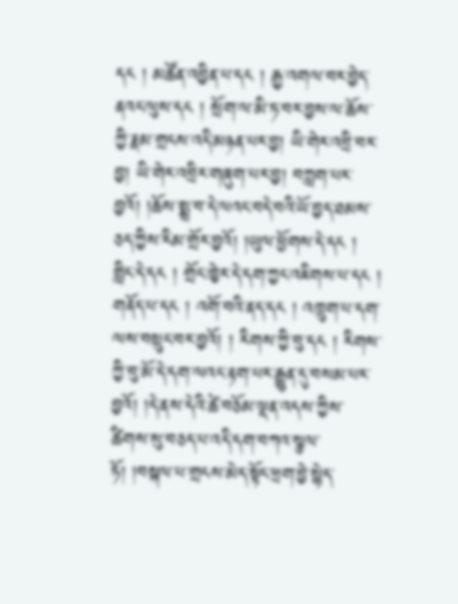དང ། མཚོན་འབྱིན་པ་དང ། རྒྱ་འགལ་བར་བྱེད་ནའང་ལུས་དང ། སྲོག་ལ་མི་ཏ་བར་བྱས་ལ་ཆོས་ཀྱི་རྣམ་གྲངས་འདི་མཉན་པར་བྱ། ཡི་གེར་འབྲི་བར་བྱ། ཡི་གེར་འབྲིར་གཞུག་པར་བྱ། བཀླག་པར་བྱའོ། །ཆོས་སྨྲ་བ་དེ་ལའང་བདེ་བའི་ཡོ་བྱད་ཐམས་ཅད་ཀྱིས་རིམ་གྲོར་བྱའོ། །ཡུལ་ཕྱོགས་དེ་དང ། གླིང་དེ་དང ། གྲོང་ཁྱེར་དེ་དག་ཀྱང་འཇིགས་པ་དང ། གནོད་པ་དང ། འགོ་བའི་ནད་དང ། འཁྲུག་པ་དག་ལས་བསྲུང་བར་བྱའོ། ། རིགས་ཀྱི་བུ་དང ། རིགས་ཀྱི་བུ་མོ་དེ་དག་ལའང་རྟག་པར་རྒྱུན་དུ་བསམ་པར་བྱའོ། །དེ་ནས་དེའི་ཚེ་བཅོམ་ལྡན་འདས་ཀྱིས་ཚིགས་སུ་བཅད་པ་འདི་དག་བཀའ་སྩལ་ཏོ། །བསྐལ་པ་གྲངས་མེད་སྟོང་ཕྲག་བྱེ་སྙེད་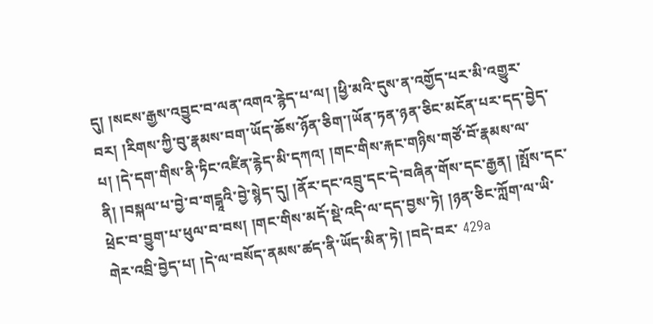དུ། །སངས་རྒྱས་འབྱུང་བ་ལན་འགའ་རྙེད་པ་ལ། །ཕྱི་མའི་དུས་ན་འགྱོད་པར་མི་འགྱུར་བར། །རིགས་ཀྱི་བུ་རྣམས་བག་ཡོད་ཆོས་ཉོན་ཅིག་།ཡོན་ཏན་ཉན་ཅིང་མངོན་པར་དད་བྱེད་པ། །དེ་དག་གིས་ནི་ཏིང་འཛིན་རྙེད་མི་དཀའ། །གང་གིས་རྐང་གཉིས་གཙོ་བོ་རྣམས་ལ་ནི། །བསྐལ་པ་བྱེ་བ་གངྒཱའི་བྱེ་སྙེད་དུ། །ནོར་དང་འབྲུ་དང་དེ་བཞིན་གོས་དང་རྒྱན། །སྤོས་དང་ཕྲེང་བ་བྱུག་པ་ཕུལ་བ་བས། །གང་གིས་མདོ་སྡེ་འདི་ལ་དད་བྱས་ཏེ། །ཉན་ཅིང་ཀློག་ལ་ཡི་གེར་འབྲི་བྱེད་པ། །དེ་ལ་བསོད་ནམས་ཚད་ནི་ཡོད་མིན་ཏེ། །བདེ་བར་ 429a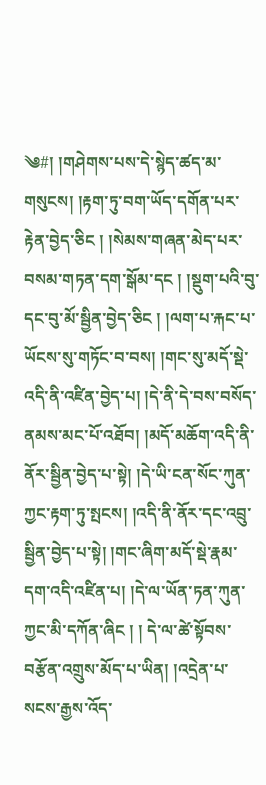༄#། །གཤེགས་པས་དེ་སྙེད་ཚད་མ་གསུངས། །རྟག་ཏུ་བག་ཡོད་དགོན་པར་རྟེན་བྱེད་ཅིང ། །སེམས་གཞན་མེད་པར་བསམ་གཏན་དག་སྒོམ་དང ། །སྡུག་པའི་བུ་དང་བུ་མོ་སྦྱིན་བྱེད་ཅིང ། །ལག་པ་རྐང་པ་ཡོངས་སུ་གཏོང་བ་བས། །གང་སུ་མདོ་སྡེ་འདི་ནི་འཛིན་བྱེད་པ། །དེ་ནི་དེ་བས་བསོད་ནམས་མང་པོ་འཐོབ། །མདོ་མཆོག་འདི་ནི་ནོར་སྦྱིན་བྱེད་པ་སྟེ། །དེ་ཡི་ངན་སོང་ཀུན་ཀྱང་རྟག་ཏུ་སྤངས། །འདི་ནི་ནོར་དང་འབྲུ་སྦྱིན་བྱེད་པ་སྟེ། །གང་ཞིག་མདོ་སྡེ་རྣམ་དག་འདི་འཛིན་པ། །དེ་ལ་ཡོན་ཏན་ཀུན་ཀྱང་མི་དཀོན་ཞིང ། ། དེ་ལ་ཚེ་སྟོབས་བརྩོན་འགྲུས་མོད་པ་ཡིན། །འདྲེན་པ་སངས་རྒྱས་འོད་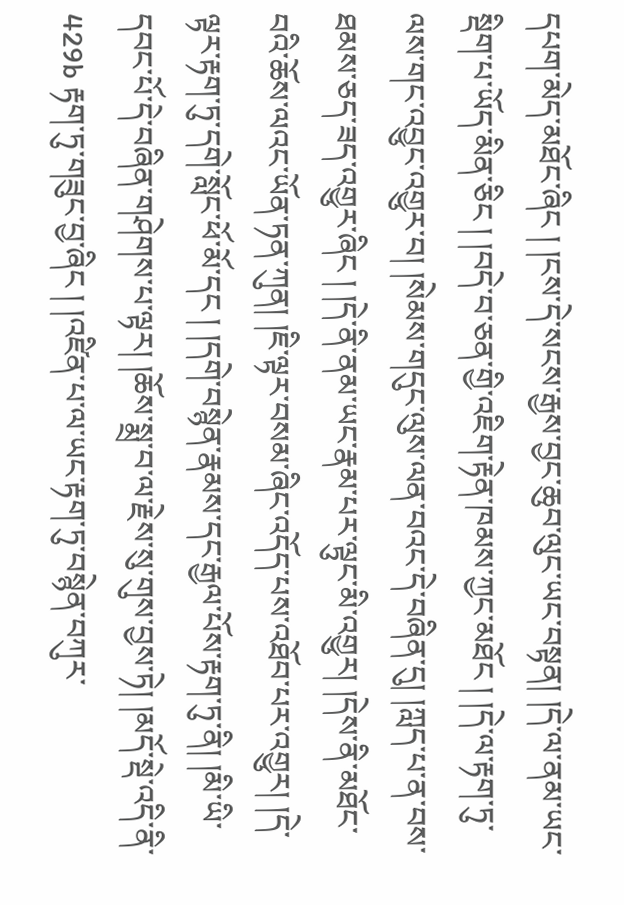དཔག་མེད་མཐོང་ཞིང ། །ངས་དེ་སངས་རྒྱས་བྱང་ཆུབ་ལུང་ཡང་བསྟན། །དེ་ལ་ནམ་ཡང་སྡིག་པ་ཡོད་མིན་ཅིང ། །བདེ་བ་ཅན་གྱི་འཇིག་རྟེན་ཁམས་ཀྱང་མཐོང ། །དེ་ལ་རྟག་ཏུ་ལས་གང་འབྱུང་འགྱུར་བ། །སེམས་གདུང་ལུས་ལན་བའང་དེ་བཞིན་དུ། །ཀླད་པ་ན་བས་ཐམས་ཅད་ཟད་འགྱུར་ཞིང ། །དེ་ནི་ནམ་ཡང་རྣམ་པར་ལྟུང་མི་འགྱུར། །དེས་ནི་མཐོང་བའི་ཆོས་ལའང་ཡོན་ཏན་ཀུན། །ཇི་ལྟར་བསམ་ཞིང་འདོད་པས་འཐོབ་པར་འགྱུར། །དེ་ལྟར་རྟག་ཏུ་དགེ་སློང་ཕོ་མོ་དང ། །དགེ་བསྙེན་རྣམས་དང་རྒྱལ་པོས་རྟག་ཏུ་ནི། །མི་ཡི་དབང་པོ་དེ་བཞིན་གཤེགས་པ་ལྟར། །ཆོས་སྨྲ་བ་ལ་རྗེས་སུ་གུས་བྱས་ཏེ། །མདོ་སྡེ་འདི་ནི་ 429b རྟག་ཏུ་གཟུང་བྱ་ཞིང ། །འཛིན་པ་ལ་ཡང་རྟག་ཏུ་བསྙེན་བཀུར་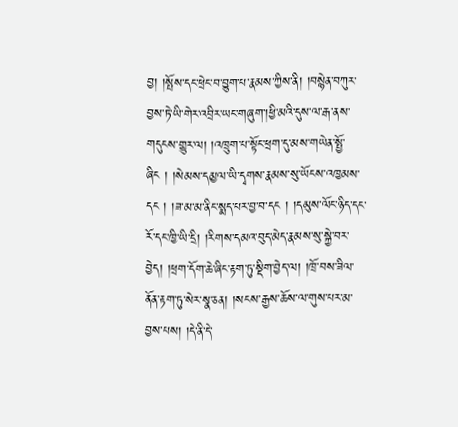བྱ། །སྤོས་དང་ཕྲེང་བ་བྱུག་པ་རྣམས་ཀྱིས་ནི། །བསྙེན་བཀུར་བྱས་ཏེ་ཡི་གེར་འབྲིར་ཡང་གཞུག་།ཕྱི་མའི་དུས་ལ་རྒ་ནས་གདུངས་གྱུར་ལ། །འཁྲུག་པ་སྟོང་ཕྲག་དུ་མས་གཡེན་སྤྱོ་ཞིང ། །སེམས་དམྱལ་ཡི་དྭགས་རྣམས་སུ་ཡོངས་འཁྱམས་དང ། །ཟ་མ་མ་ནིང་སྨད་པར་བྱ་བ་དང ། །དམུས་ལོང་ཉིད་དང་རོ་དང་ཁྱི་ཡི་དྲི། །རིགས་དམའ་བུད་མེད་རྣམས་སུ་སྐྱེ་བར་བྱེད། །ཕྲག་དོག་ཆེ་ཞིང་རྟག་ཏུ་སྡིག་བྱེད་ལ། །ཁྲོ་བས་ཟིལ་ནོན་རྟག་ཏུ་སེར་སྣ་ཅན། །སངས་རྒྱས་ཆོས་ལ་གུས་པར་མ་བྱས་པས། །དེ་ནི་དེ་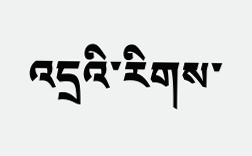འདྲའི་རིགས་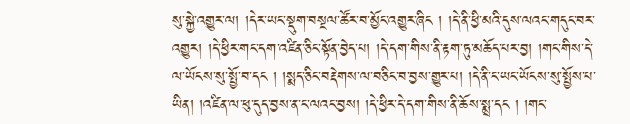སུ་སྐྱེ་འགྱུར་ལ། །དེར་ཡང་སྡུག་བསྔལ་ཚོར་བ་མྱོང་འགྱུར་ཞིང ། །དེ་ནི་ཕྱི་མའི་དུས་ལའང་གདུང་བར་འགྱུར། །དེ་ཕྱིར་གང་དག་འཛིན་ཅིང་སྟོན་བྱེད་པ། །དེ་དག་གིས་ནི་རྟག་ཏུ་མཆོད་པར་བྱ། །གང་གིས་དེ་ལ་ཡོངས་སུ་སྤྱོ་བ་དང ། །སྨད་ཅིང་བརྡེགས་ལ་བཅིང་བ་བྱས་གྱུར་པ། །དེ་ནི་ང་ཡང་ཡོངས་སུ་སྤྱོས་པ་ཡིན། །འཛིན་ལ་ཕུ་དུད་བྱས་ན་ང་ལའང་བྱས། །དེ་ཕྱིར་དེ་དག་གིས་ནི་ཆོས་སྨྲ་དང ། །གང་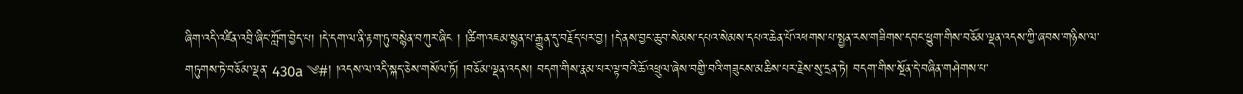ཞིག་འདི་འཛིན་འབྲི་ཞིང་ཀློག་བྱེད་པ། །དེ་དག་ལ་ནི་རྟག་ཏུ་བསྙེན་བཀུར་ཞིང ། །ཚིག་འཇམ་སྙན་པ་རྒྱུན་དུ་བརྗོད་པར་བྱ། །དེ་ནས་བྱང་ཆུབ་སེམས་དཔའ་སེམས་དཔའ་ཆེན་པོ་འཕགས་པ་སྤྱན་རས་གཟིགས་དབང་ཕྱུག་གིས་བཅོམ་ལྡན་འདས་ཀྱི་ཞབས་གཉིས་ལ་གཏུགས་ཏེ་བཅོམ་ལྡན་ 430a ༄#། །འདས་ལ་འདི་སྐད་ཅེས་གསོལ་ཏོ། །བཅོམ་ལྡན་འདས། བདག་གིས་རྣམ་པར་ལྟ་བའི་ཆོ་འཕྲུལ་ཞེས་བགྱི་བའི་གཟུངས་མཆིས་པར་རྗེས་སུ་དྲན་ཏེ། བདག་གིས་སྔོན་དེ་བཞིན་གཤེགས་པ་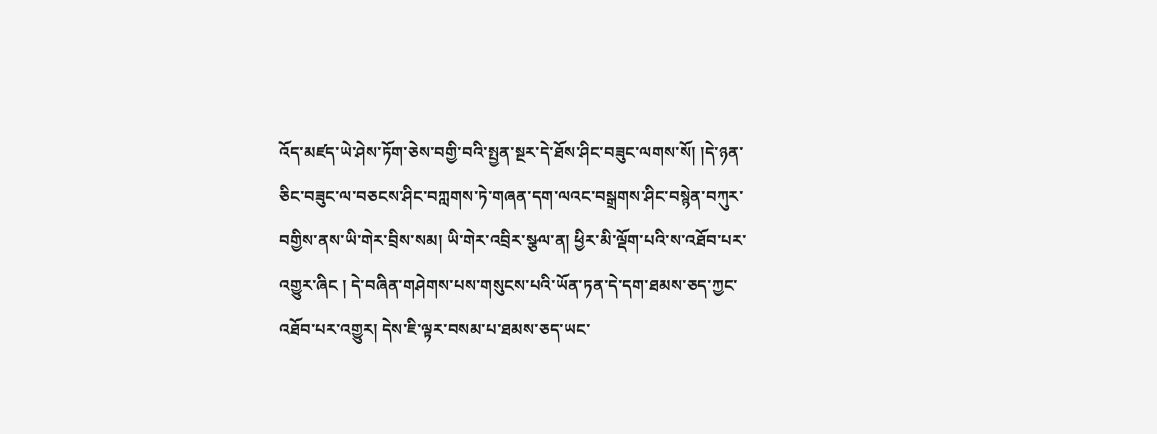འོད་མཛད་ཡེ་ཤེས་ཏོག་ཅེས་བགྱི་བའི་སྤྱན་སྔར་དེ་ཐོས་ཤིང་བཟུང་ལགས་སོ། །དེ་ཉན་ཅིང་བཟུང་ལ་བཅངས་ཤིང་བཀླགས་ཏེ་གཞན་དག་ལའང་བསྒྲགས་ཤིང་བསྙེན་བཀུར་བགྱིས་ནས་ཡི་གེར་བྲིས་སམ། ཡི་གེར་འབྲིར་སྩལ་ན། ཕྱིར་མི་ལྡོག་པའི་ས་འཐོབ་པར་འགྱུར་ཞིང ། དེ་བཞིན་གཤེགས་པས་གསུངས་པའི་ཡོན་ཏན་དེ་དག་ཐམས་ཅད་ཀྱང་འཐོབ་པར་འགྱུར། དེས་ཇི་ལྟར་བསམ་པ་ཐམས་ཅད་ཡང་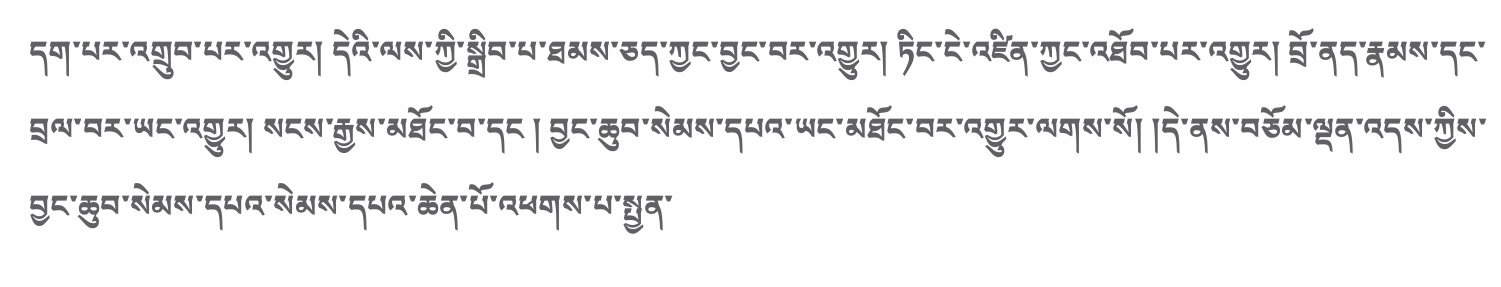དག་པར་འགྲུབ་པར་འགྱུར། དེའི་ལས་ཀྱི་སྒྲིབ་པ་ཐམས་ཅད་ཀྱང་བྱང་བར་འགྱུར། ཏིང་ངེ་འཛིན་ཀྱང་འཐོབ་པར་འགྱུར། བྲོ་ནད་རྣམས་དང་བྲལ་བར་ཡང་འགྱུར། སངས་རྒྱས་མཐོང་བ་དང ། བྱང་ཆུབ་སེམས་དཔའ་ཡང་མཐོང་བར་འགྱུར་ལགས་སོ། །དེ་ནས་བཅོམ་ལྡན་འདས་ཀྱིས་བྱང་ཆུབ་སེམས་དཔའ་སེམས་དཔའ་ཆེན་པོ་འཕགས་པ་སྤྱན་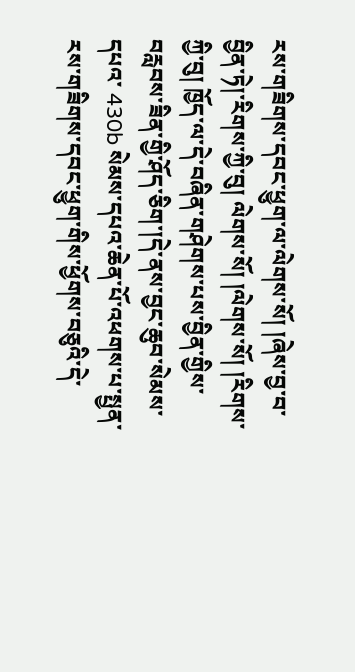རས་གཟིགས་དབང་ཕྱུག་ལ་ལེགས་སོ། །ཞེས་བྱ་བ་བྱིན་ཏེ།་རིགས་ཀྱི་བུ། ལེགས་སོ། །ལེགས་སོ། །རིགས་ཀྱི་བུ། ཁྱོད་ལ་དེ་བཞིན་གཤེགས་པས་བྱིན་གྱིས་བརླབས་ཟིན་གྱི་ཤོད་ཅིག་།དེ་ནས་བྱང་ཆུབ་སེམས་དཔའ་ 430b སེམས་དཔའ་ཆེན་པོ་འཕགས་པ་སྤྱན་རས་གཟིགས་དབང་ཕྱུག་གིས་ཕྱོགས་བཅུའི་དེ་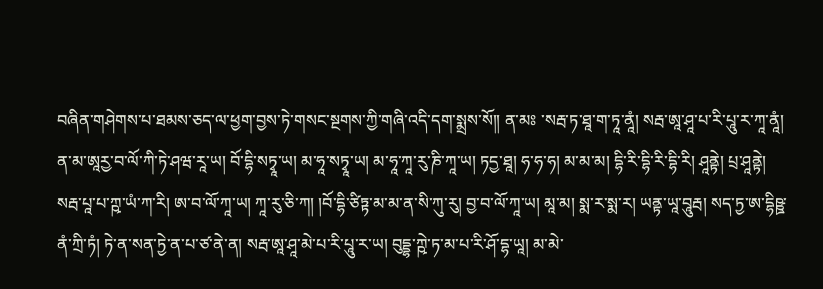བཞིན་གཤེགས་པ་ཐམས་ཅད་ལ་ཕྱག་བྱས་ཏེ་གསང་སྔགས་ཀྱི་གཞི་འདི་དག་སྨྲས་སོ།། ན་མཿ ་སརྦ་ཏ་ཐཱ་ག་ཏཱ་ནཱཾ། སརྦ་ཨཱ་ཤཱ་པ་རི་པཱུ་ར་ཀཱ་ནཱཾ། ན་མ་ཨཱརྱ་བ་ལོ་ཀི་ཏེ་ཤཝ་རཱ་ཡ། བོ་དྷི་སཏྭཱ་ཡ། མ་ཧཱ་སཏྭཱ་ཡ། མ་ཧཱ་ཀཱ་རུ་ཎི་ཀཱ་ཡ། ཏདྱ་ཐཱ། ཧ་ཧ་ཧ། མ་མ་མ། དྷི་རི་དྷི་རི་དྷི་རི། ཤཱནྟེ། པྲ་ཤཱནྟེ། སརྦ་པཱ་པ་ཀྵ་ཡཾ་ཀ་རི། ཨ་བ་ལོ་ཀཱ་ཡ། ཀཱ་རུ་ཅི་ཀ། །བོ་དྷི་ཙིཏྟ་མ་མ་ན་སི་ཀུ་རུ། བྱ་བ་ལོ་ཀཱ་ཡ། མཱ་མ། སྨ་ར་སྨ་ར། ཡནྟ་ཡཱ་བཱུརྦ། སད་ཏྱ་ཨ་དྷིཥྛ་ནཾ་ཀྲི་ཏཾ། ཏེ་ན་སན་ཏྱེ་ན་པ་ཙ་ནེ་ན། སརྦ་ཨཱ་ཤཱ་མེ་པ་རི་པཱུ་ར་ཡ། བུདྡྷ་ཀྵེ་ཏ་མ་པ་རི་ཤོ་དྷ་ཡཱ། མ་མེ་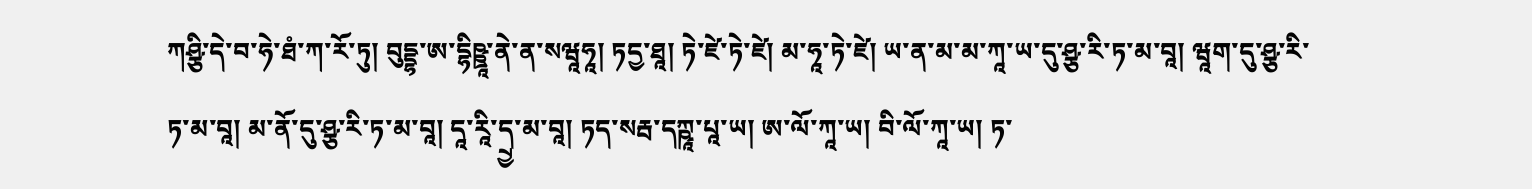ཀཤྩི་དེ་བ་ཧེ་ཐཾ་ཀ་རོ་ཏུ། བུདྡྷ་ཨ་དྷིཥྛཱ་ནེ་ན་སཝཱཧཱ། ཏདྱ་ཐཱ། ཏེ་ཛེ་ཏེ་ཛེ། མ་ཧཱ་ཏེ་ཛེ། ཡ་ན་མ་མ་ཀཱ་ཡ་དུ་ཤྩ་རི་ཏ་མ་བཱ། ཝཱག་དུ་ཤྩ་རི་ཏ་མ་བཱ། མ་ནོ་དུ་ཤྩ་རི་ཏ་མ་བཱ། དཱ་རཱི་དྲྱ་མ་བཱ། ཏད་སརྦ་དཀྵཱ་པཱ་ཡ། ཨ་ལོ་ཀཱ་ཡ། བི་ལོ་ཀཱ་ཡ། ཏ་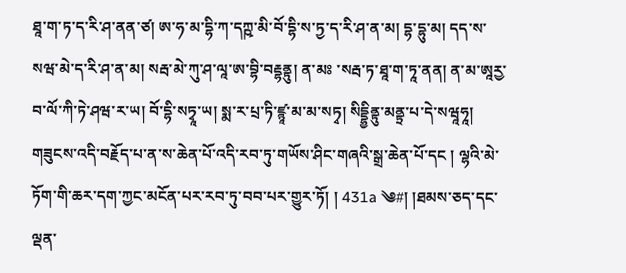ཐཱ་ག་ཏ་ད་རི་ཤ་ནན་ཙ། ཨ་ཧ་མ་དྷི་ཀ་དཀྵ་མི་བོ་དྷི་ས་ཏྱ་ད་རི་ཤ་ན་མ། དྷ་དྷུ་མ། དད་ས་སཝ་མེ་ད་རི་ཤ་ན་མ། སརྦ་མེ་ཀུ་ཤ་ལཱ་ཨ་བྷི་བརྡྷནྟུ། ན་མཿ ་སརྦ་ཏ་ཐཱ་ག་ཏཱ་ནན། ན་མ་ཨཱརྱ་བ་ལོ་ཀི་ཏེ་ཤཝ་ར་ཡ། བོ་དྷི་སཏྭཱ་ཡ། སྨ་ར་པྲ་ཏི་ཛྙཱ་མ་མ་སཏྭ། སིདྡྷྱིནྟུ་མནྟྲ་པ་དེ་སཝཱཧཱ། གཟུངས་འདི་བརྗོད་པ་ན་ས་ཆེན་པོ་འདི་རབ་ཏུ་གཡོས་ཤིང་གཞའི་སྒྲ་ཆེན་པོ་དང ། ལྷའི་མེ་ཏོག་གི་ཆར་དག་ཀྱང་མངོན་པར་རབ་ཏུ་བབ་པར་གྱུར་ཏོ། ། 431a ༄#། །ཐམས་ཅད་དང་ལྡན་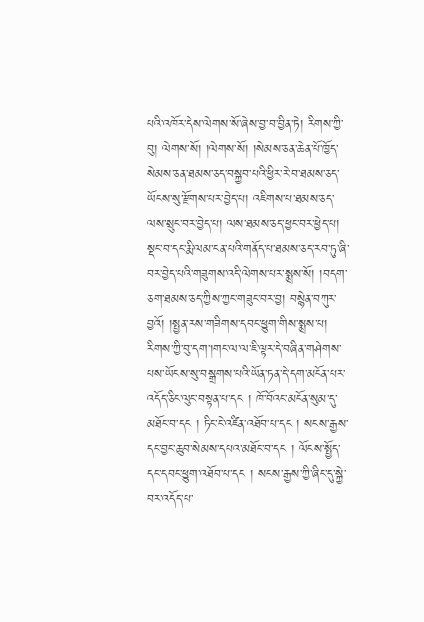པའི་འཁོར་དེས་ལེགས་སོ་ཞེས་བྱ་བ་བྱིན་ཏེ། རིགས་ཀྱི་བུ། ལེགས་སོ། །ལེགས་སོ། །སེམས་ཅན་ཆེན་པོ་ཁྱོད་སེམས་ཅན་ཐམས་ཅད་བསྐྱབ་པའི་ཕྱིར་རེ་བ་ཐམས་ཅད་ཡོངས་སུ་རྫོགས་པར་བྱེད་པ། འཇིགས་པ་ཐམས་ཅད་ལས་སྲུང་བར་བྱེད་པ། ལས་ཐམས་ཅད་ཕྱང་བར་ཕྱེད་པ། སྡང་བ་དང་རྨི་ལམ་ངན་པའི་གནོད་པ་ཐམས་ཅད་རབ་ཏུ་ཞི་བར་བྱེད་པའི་གཟུགས་འདི་ལེགས་པར་སྨྲས་སོ། །བདག་ཅག་ཐམས་ཅད་ཀྱིས་ཀྱང་གཟུང་བར་བྱ། བསྙེན་བཀུར་བྱའོ། །སྤྱན་རས་གཟིགས་དབང་ཕྱུག་གིས་སྨྲས་པ། རིགས་ཀྱི་བུ་དག་།གང་ལ་ལ་ཇི་ལྟར་དེ་བཞིན་གཤེགས་པས་ཡོངས་སུ་བསྒྲགས་པའི་ཡོན་ཏན་དེ་དག་མངོན་པར་འདོད་ཅིང་ལུང་བསྟན་པ་དང ། ཁོ་བོའང་མངོན་སུམ་དུ་མཐོང་བ་དང ། ཏིང་ངེ་འཛིན་འཐོབ་པ་དང ། སངས་རྒྱས་དང་བྱང་ཆུབ་སེམས་དཔའ་མཐོང་བ་དང ། ལོངས་སྤྱོད་དང་དབང་ཕྱུག་འཐོབ་པ་དང ། སངས་རྒྱས་ཀྱི་ཞིང་དུ་སྐྱེ་བར་འདོད་པ་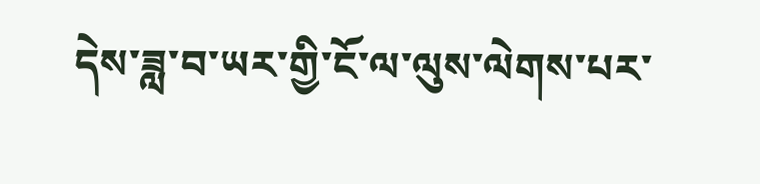དེས་ཟླ་བ་ཡར་གྱི་ངོ་ལ་ལུས་ལེགས་པར་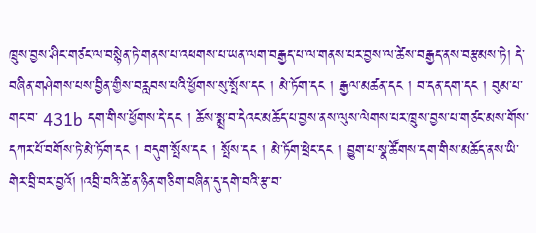ཁྲུས་བྱས་ཤིང་གཙང་ལ་བསྙེན་ཏེ་གནས་པ་འཕགས་པ་ཡན་ལག་བརྒྱད་པ་ལ་གནས་པར་བྱས་ལ་ཚེས་བརྒྱད་ནས་བརྩམས་ཏེ། དེ་བཞིན་གཤེགས་པས་བྱིན་གྱིས་བརླབས་པའི་ཕྱོགས་སུ་སྤོས་དང ། མེ་ཏོག་དང ། རྒྱལ་མཚན་དང ། བ་དན་དག་དང ། བུམ་པ་གང་བ་ 431b དག་གིས་ཕྱོགས་དེ་དང ། ཆོས་སྨྲ་བ་དེའང་མཆོད་པ་བྱས་ནས་ལུས་ལེགས་པར་ཁྲུས་བྱས་པ་གཙང་མས་གོས་དཀར་པོ་བགོས་ཏེ་མེ་ཏོག་དང ། བདུག་སྤོས་དང ། སྤོས་དང ། མེ་ཏོག་ཕྲེང་དང ། བྱུག་པ་སྣ་ཚོགས་དག་གིས་མཆོད་ནས་ཡི་གེར་བྲི་བར་བྱའོ། །འབྲི་བའི་ཚེ་ན་ཉིན་གཅིག་བཞིན་དུ་དགེ་བའི་རྩ་བ་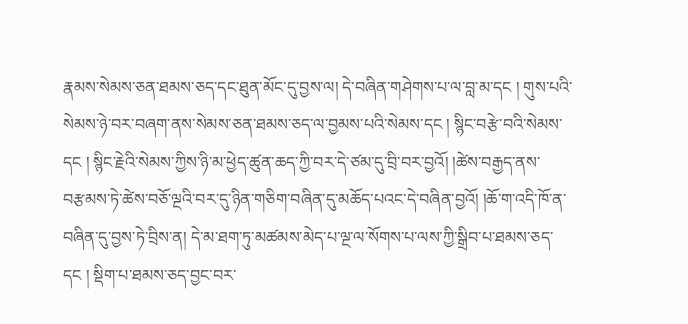རྣམས་སེམས་ཅན་ཐམས་ཅད་དང་ཐུན་མོང་དུ་བྱས་ལ། དེ་བཞིན་གཤེགས་པ་ལ་བླ་མ་དང ། གུས་པའི་སེམས་ཉེ་བར་བཞག་ནས་སེམས་ཅན་ཐམས་ཅད་ལ་བྱམས་པའི་སེམས་དང ། སྙིང་བརྩེ་བའི་སེམས་དང ། སྙིང་རྗེའི་སེམས་ཀྱིས་ཉི་མ་ཕྱེད་ཚུན་ཆད་ཀྱི་བར་དེ་ཙམ་དུ་བྲི་བར་བྱའོ། །ཚེས་བརྒྱད་ནས་བརྩམས་ཏེ་ཚེས་བཅོ་ལྔའི་བར་དུ་ཉིན་གཅིག་བཞིན་དུ་མཆོད་པའང་དེ་བཞིན་བྱའོ། །ཆོ་ག་འདི་ཁོ་ན་བཞིན་དུ་བྱས་ཏེ་བྲིས་ན། དེ་མ་ཐག་ཏུ་མཚམས་མེད་པ་ལྔ་ལ་སོགས་པ་ལས་ཀྱི་སྒྲིབ་པ་ཐམས་ཅད་དང ། སྡིག་པ་ཐམས་ཅད་བྱང་བར་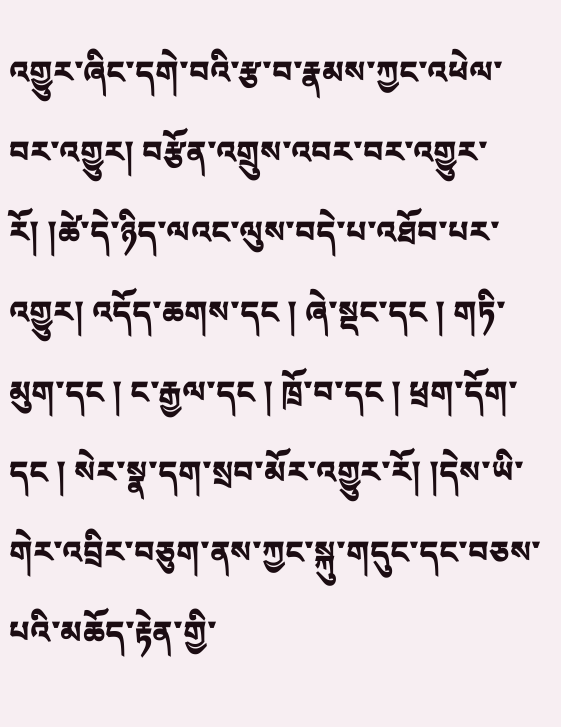འགྱུར་ཞིང་དགེ་བའི་རྩ་བ་རྣམས་ཀྱང་འཕེལ་བར་འགྱུར། བརྩོན་འགྲུས་འབར་བར་འགྱུར་རོ། །ཚེ་དེ་ཉིད་ལའང་ལུས་བདེ་པ་འཐོབ་པར་འགྱུར། འདོད་ཆགས་དང ། ཞེ་སྡང་དང ། གཏི་མུག་དང ། ང་རྒྱལ་དང ། ཁྲོ་བ་དང ། ཕྲག་དོག་དང ། སེར་སྣ་དག་སྲབ་མོར་འགྱུར་རོ། །དེས་ཡི་གེར་འབྲིར་བཅུག་ནས་ཀྱང་སྐུ་གདུང་དང་བཅས་པའི་མཆོད་རྟེན་གྱི་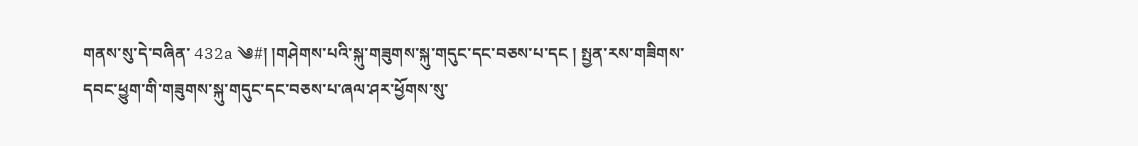གནས་སུ་དེ་བཞིན་ 432a ༄#། །གཤེགས་པའི་སྐུ་གཟུགས་སྐུ་གདུང་དང་བཅས་པ་དང ། སྤྱན་རས་གཟིགས་དབང་ཕྱུག་གི་གཟུགས་སྐུ་གདུང་དང་བཅས་པ་ཞལ་ཤར་ཕྱོགས་སུ་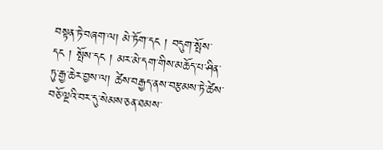བསྟན་ཏེ་བཞག་ལ། མེ་ཏོག་དང ། བདུག་སྤོས་དང ། སྤོས་དང ། མར་མེ་དག་གིས་མཆོད་པ་ཤིན་ཏུ་རྒྱ་ཆེར་བྱས་ལ། ཚེས་བརྒྱད་ནས་བརྩམས་ཏེ་ཚེས་བཅོ་ལྔའི་བར་དུ་སེམས་ཅན་ཐམས་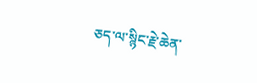ཅད་ལ་སྙིང་རྗེ་ཆེན་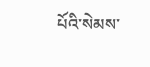པོའི་སེམས་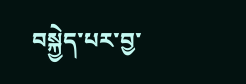བསྐྱེད་པར་བྱ་